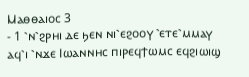Ⲙⲁⲑⲑⲁⲓⲟⲥ 3
- 1 ⳿ⲛ⳿ϩⲣⲏⲓ ⲇⲉ ϧⲉⲛ ⲛⲓ⳿ⲉϩⲟⲟⲩ ⳿ⲉⲧⲉ⳿ⲙⲙⲁⲩ ⲁϥ⳿ⲓ ⳿ⲛϫⲉ Ⲓⲱⲁⲛⲛⲏⲥ ⲡⲓⲣⲉϥϯⲱⲙⲥ ⲉϥϩⲓⲱⲓϣ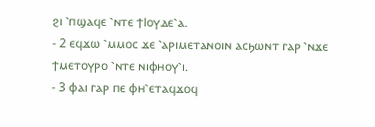ϩⲓ ⳿ⲡϣⲁϥⲉ ⳿ⲛⲧⲉ ϯⲒⲟⲩⲇⲉ⳿ⲁ.
- 2 ⲉϥϫⲱ ⳿ⲙⲙⲟⲥ ϫⲉ ⳿ⲁⲣⲓⲙⲉⲧⲁⲛⲟⲓⲛ ⲁⲥϧⲱⲛⲧ ⲅⲁⲣ ⳿ⲛϫⲉ ϯⲙⲉⲧⲟⲩⲣⲟ ⳿ⲛⲧⲉ ⲛⲓⲫⲏⲟⲩ⳿ⲓ.
- 3 ⲫⲁⲓ ⲅⲁⲣ ⲡⲉ ⲫⲏ⳿ⲉⲧⲁϥϫⲟϥ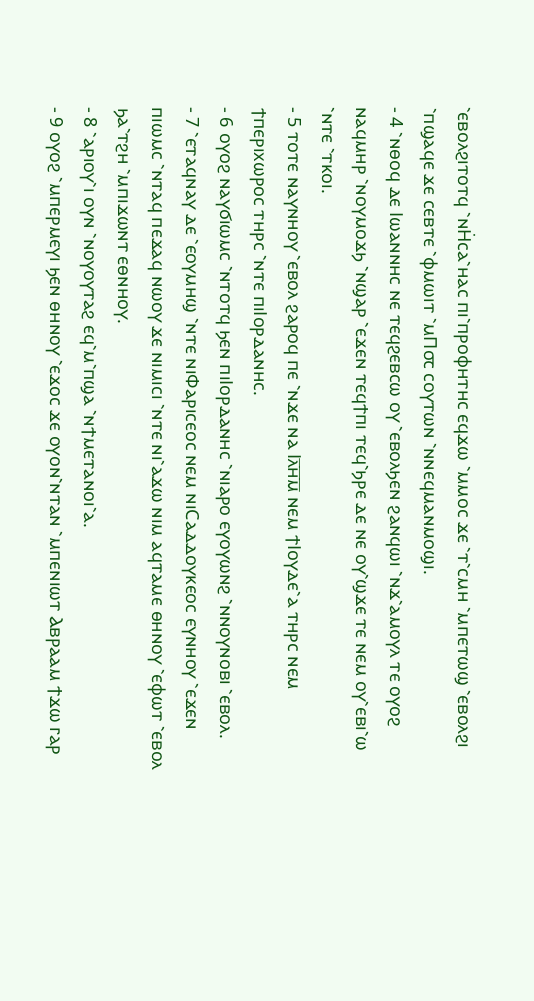⳿ⲉⲃⲟⲗϩⲓⲧⲟⲧϥ ⳿ⲛⲎ̇ⲥⲁ⳿ⲏⲁⲥ ⲡⲓ⳿ⲡⲣⲟⲫⲏⲧⲏⲥ ⲉϥϫⲱ ⳿ⲙⲙⲟⲥ ϫⲉ ⳿ⲧ⳿ⲥⲙⲏ ⳿ⲙⲡⲉⲧⲱϣ ⳿ⲉⲃⲟⲗϩⲓ ⳿ⲡϣⲁϥⲉ ϫⲉ ⲥⲉⲃⲧⲉ ⳿ⲫⲙⲱⲓⲧ ⳿ⲙⲠ⳪ ⲥⲟⲩⲧⲱⲛ ⳿ⲛⲛⲉϥⲙⲁⲛⲙⲟϣⲓ.
- 4 ⳿ⲛⲑⲟϥ ⲇⲉ Ⲓⲱⲁⲛⲛⲏⲥ ⲛⲉ ⲧⲉϥϩⲉⲃⲥⲱ ⲟⲩ ⳿ⲉⲃⲟⲗϧⲉⲛ ϩⲁⲛϥⲱⲓ ⳿ⲛϫ⳿ⲁⲙⲟⲩⲗ ⲧⲉ ⲟⲩⲟϩ ⲛⲁϥⲙⲏⲣ ⳿ⲛⲟⲩⲙⲟϫϧ ⳿ⲛϣⲁⲣ ⳿ⲉϫⲉⲛ ⲧⲉϥϯⲡⲓ ⲧⲉϥ⳿ϧⲣⲉ ⲇⲉ ⲛⲉ ⲟⲩ⳿ϣϫⲉ ⲧⲉ ⲛⲉⲙ ⲟⲩ⳿ⲉⲃⲓ⳿ⲱ ⳿ⲛⲧⲉ ⳿ⲧⲕⲟⲓ.
- 5 ⲧⲟⲧⲉ ⲛⲁⲩⲛⲏⲟⲩ ⳿ⲉⲃⲟⲗ ϩⲁⲣⲟϥ ⲡⲉ ⳿ⲛϫⲉ ⲛⲁ Ⲓⲗ̅ⲏ̅ⲙ̅ ⲛⲉⲙ ϯⲒⲟⲩⲇⲉ⳿ⲁ ⲧⲏⲣⲥ ⲛⲉⲙ ϯⲡⲉⲣⲓⲭⲱⲣⲟⲥ ⲧⲏⲣⲥ ⳿ⲛⲧⲉ ⲡⲓⲒⲟⲣⲇⲁⲛⲏⲥ.
- 6 ⲟⲩⲟϩ ⲛⲁⲩϭⲓⲱⲙⲥ ⳿ⲛⲧⲟⲧϥ ϧⲉⲛ ⲡⲓⲒⲟⲣⲇⲁⲛⲏⲥ ⳿ⲛⲓⲁⲣⲟ ⲉⲩⲟⲩⲱⲛϩ ⳿ⲛⲛⲟⲩⲛⲟⲃⲓ ⳿ⲉⲃⲟⲗ.
- 7 ⳿ⲉⲧⲁϥⲛⲁⲩ ⲇⲉ ⳿ⲉⲟⲩⲙⲏϣ ⳿ⲛⲧⲉ ⲛⲓⲪⲁⲣⲓⲥⲉⲟⲥ ⲛⲉⲙ ⲛⲓⲤⲁⲇⲇⲟⲩⲕⲉⲟⲥ ⲉⲩⲛⲏⲟⲩ ⳿ⲉϫⲉⲛ ⲡⲓⲱⲙⲥ ⳿ⲛⲧⲁϥ ⲡⲉϫⲁϥ ⲛⲱⲟⲩ ϫⲉ ⲛⲓⲙⲓⲥⲓ ⳿ⲛⲧⲉ ⲛⲓ⳿ⲁϫⲱ ⲛⲓⲙ ⲁϥⲧⲁⲙⲉ ⲑⲏⲛⲟⲩ ⳿ⲉⲫⲱⲧ ⳿ⲉⲃⲟⲗ ϧⲁ⳿ⲧϩⲏ ⳿ⲙⲡⲓϫⲱⲛⲧ ⲉⲑⲛⲏⲟⲩ.
- 8 ⳿ⲁⲣⲓⲟⲩ⳿ⲓ ⲟⲩⲛ ⳿ⲛⲟⲩⲟⲩⲧⲁϩ ⲉϥ⳿ⲙ⳿ⲡϣⲁ ⳿ⲛϯⲙⲉⲧⲁⲛⲟⲓ⳿ⲁ.
- 9 ⲟⲩⲟϩ ⳿ⲙⲡⲉⲣⲙⲉⲩⲓ ϧⲉⲛ ⲑⲏⲛⲟⲩ ⳿ⲉϫⲟⲥ ϫⲉ ⲟⲩⲟⲛ⳿ⲛⲧⲁⲛ ⳿ⲙⲡⲉⲛⲓⲱⲧ Ⲁⲃⲣⲁⲁⲙ ϯϫⲱ ⲅⲁⲣ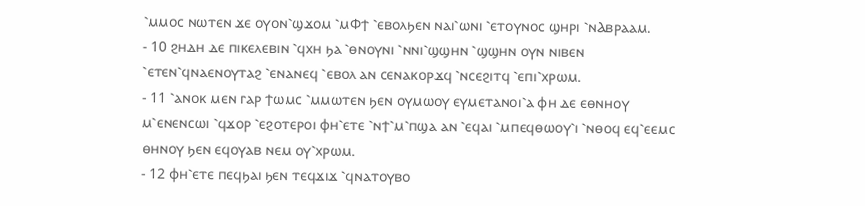⳿ⲙⲙⲟⲥ ⲛⲱⲧⲉⲛ ϫⲉ ⲟⲩⲟⲛ⳿ϣϫⲟⲙ ⳿ⲙⲪϯ ⳿ⲉⲃⲟⲗϧⲉⲛ ⲛⲁⲓ⳿ⲱⲛⲓ ⳿ⲉⲧⲟⲩⲛⲟⲥ ϣⲏⲣⲓ ⳿ⲛⲀⲃⲣⲁⲁⲙ.
- 10 ϩⲏⲇⲏ ⲇⲉ ⲡⲓⲕⲉⲗⲉⲃⲓⲛ ⳿ϥⲭⲏ ϧⲁ ⳿ⲑⲛⲟⲩⲛⲓ ⳿ⲛⲛⲓ⳿ϣϣⲏⲛ ⳿ϣϣⲏⲛ ⲟⲩⲛ ⲛⲓⲃⲉⲛ ⳿ⲉⲧⲉⲛ⳿ϥⲛⲁⲉⲛⲟⲩⲧⲁϩ ⳿ⲉⲛⲁⲛⲉϥ ⳿ⲉⲃⲟⲗ ⲁⲛ ⲥⲉⲛⲁⲕⲟⲣϫϥ ⳿ⲛⲥⲉϩⲓⲧϥ ⳿ⲉⲡⲓ⳿ⲭⲣⲱⲙ.
- 11 ⳿ⲁⲛⲟⲕ ⲙⲉⲛ ⲅⲁⲣ ϯⲱⲙⲥ ⳿ⲙⲙⲱⲧⲉⲛ ϧⲉⲛ ⲟⲩⲙⲱⲟⲩ ⲉⲩⲙⲉⲧⲁⲛⲟⲓ⳿ⲁ ⲫⲏ ⲇⲉ ⲉⲑⲛⲏⲟⲩ ⲙ⳿ⲉⲛⲉⲛⲥⲱⲓ ⳿ϥϫⲟⲣ ⳿ⲉϩⲟⲧⲉⲣⲟⲓ ⲫⲏ⳿ⲉⲧⲉ ⳿ⲛϯ⳿ⲙ⳿ⲡϣⲁ ⲁⲛ ⳿ⲉϥⲁⲓ ⳿ⲙⲡⲉϥⲑⲱⲟⲩ⳿ⲓ ⳿ⲛⲑⲟϥ ⲉϥ⳿ⲉⲉⲙⲥ ⲑⲏⲛⲟⲩ ϧⲉⲛ ⲉϥⲟⲩⲁⲃ ⲛⲉⲙ ⲟⲩ⳿ⲭⲣⲱⲙ.
- 12 ⲫⲏ⳿ⲉⲧⲉ ⲡⲉϥϧⲁⲓ ϧⲉⲛ ⲧⲉϥϫⲓϫ ⳿ϥⲛⲁⲧⲟⲩⲃⲟ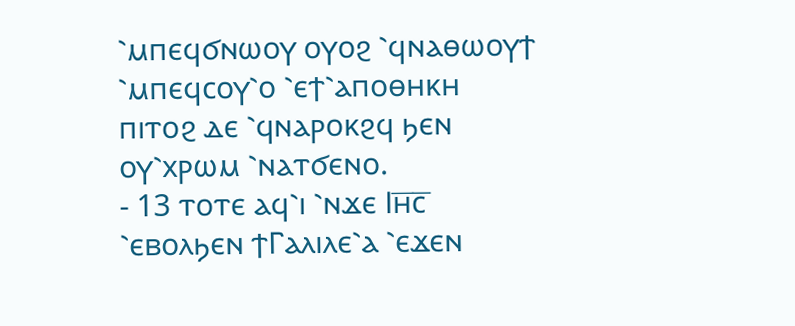⳿ⲙⲡⲉϥϭⲛⲱⲟⲩ ⲟⲩⲟϩ ⳿ϥⲛⲁⲑⲱⲟⲩϯ ⳿ⲙⲡⲉϥⲥⲟⲩ⳿ⲟ ⳿ⲉϯ⳿ⲁⲡⲟⲑⲏⲕⲏ ⲡⲓⲧⲟϩ ⲇⲉ ⳿ϥⲛⲁⲣⲟⲕϩϥ ϧⲉⲛ ⲟⲩ⳿ⲭⲣⲱⲙ ⳿ⲛⲁⲧϭⲉⲛⲟ.
- 13 ⲧⲟⲧⲉ ⲁϥ⳿ⲓ ⳿ⲛϫⲉ Ⲓⲏ̅ⲥ̅ ⳿ⲉⲃⲟⲗϧⲉⲛ ϯⲄⲁⲗⲓⲗⲉ⳿ⲁ ⳿ⲉϫⲉⲛ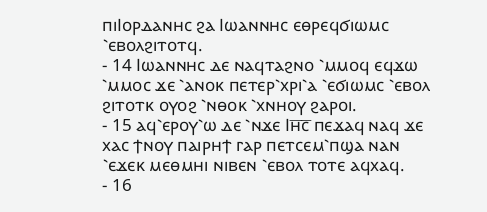ⲡⲓⲒⲟⲣⲇⲁⲛⲏⲥ ϩⲁ Ⲓⲱⲁⲛⲛⲏⲥ ⲉⲑⲣⲉϥϭⲓⲱⲙⲥ ⳿ⲉⲃⲟⲗϩⲓⲧⲟⲧϥ.
- 14 Ⲓⲱⲁⲛⲛⲏⲥ ⲇⲉ ⲛⲁϥⲧⲁϩⲛⲟ ⳿ⲙⲙⲟϥ ⲉϥϫⲱ ⳿ⲙⲙⲟⲥ ϫⲉ ⳿ⲁⲛⲟⲕ ⲡⲉⲧⲉⲣ⳿ⲭⲣⲓ⳿ⲁ ⳿ⲉϭⲓⲱⲙⲥ ⳿ⲉⲃⲟⲗ ϩⲓⲧⲟⲧⲕ ⲟⲩⲟϩ ⳿ⲛⲑⲟⲕ ⳿ⲭⲛⲏⲟⲩ ϩⲁⲣⲟⲓ.
- 15 ⲁϥ⳿ⲉⲣⲟⲩ⳿ⲱ ⲇⲉ ⳿ⲛϫⲉ Ⲓⲏ̅ⲥ̅ ⲡⲉϫⲁϥ ⲛⲁϥ ϫⲉ ⲭⲁⲥ ϯⲛⲟⲩ ⲡⲁⲓⲣⲏϯ ⲅⲁⲣ ⲡⲉⲧⲥⲉⲙ⳿ⲡϣⲁ ⲛⲁⲛ ⳿ⲉϫⲉⲕ ⲙⲉⲑⲙⲏⲓ ⲛⲓⲃⲉⲛ ⳿ⲉⲃⲟⲗ ⲧⲟⲧⲉ ⲁϥⲭⲁϥ.
- 16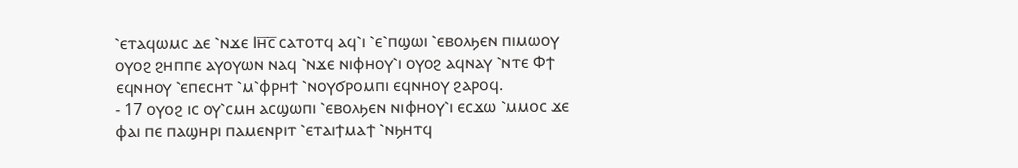⳿ⲉⲧⲁϥⲱⲙⲥ ⲇⲉ ⳿ⲛϫⲉ Ⲓⲏ̅ⲥ̅ ⲥⲁⲧⲟⲧϥ ⲁϥ⳿ⲓ ⳿ⲉ⳿ⲡϣⲱⲓ ⳿ⲉⲃⲟⲗϧⲉⲛ ⲡⲓⲙⲱⲟⲩ ⲟⲩⲟϩ ϩⲏⲡⲡⲉ ⲁⲩⲟⲩⲱⲛ ⲛⲁϥ ⳿ⲛϫⲉ ⲛⲓⲫⲏⲟⲩ⳿ⲓ ⲟⲩⲟϩ ⲁϥⲛⲁⲩ ⳿ⲛⲧⲉ Ⲫϯ ⲉϥⲛⲏⲟⲩ ⳿ⲉⲡⲉⲥⲏⲧ ⳿ⲙ⳿ⲫⲣⲏϯ ⳿ⲛⲟⲩϭⲣⲟⲙⲡⲓ ⲉϥⲛⲏⲟⲩ ϩⲁⲣⲟϥ.
- 17 ⲟⲩⲟϩ ⲓⲥ ⲟⲩ⳿ⲥⲙⲏ ⲁⲥϣⲱⲡⲓ ⳿ⲉⲃⲟⲗϧⲉⲛ ⲛⲓⲫⲏⲟⲩ⳿ⲓ ⲉⲥϫⲱ ⳿ⲙⲙⲟⲥ ϫⲉ ⲫⲁⲓ ⲡⲉ ⲡⲁϣⲏⲣⲓ ⲡⲁⲙⲉⲛⲣⲓⲧ ⳿ⲉⲧⲁⲓϯⲙⲁϯ ⳿ⲛϧⲏⲧϥ